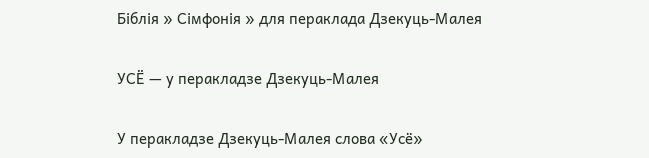Біблія » Сімфонія » для пераклада Дзекуць-Малея

УСЁ — у перакладзе Дзекуць-Малея

У перакладзе Дзекуць-Малея слова «Усё»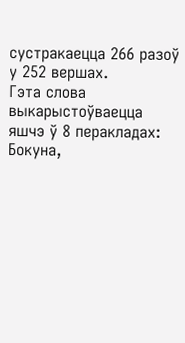сустракаецца 266 разоў у 252 вершах.
Гэта слова выкарыстоўваецца яшчэ ў 8 перакладах: Бокуна,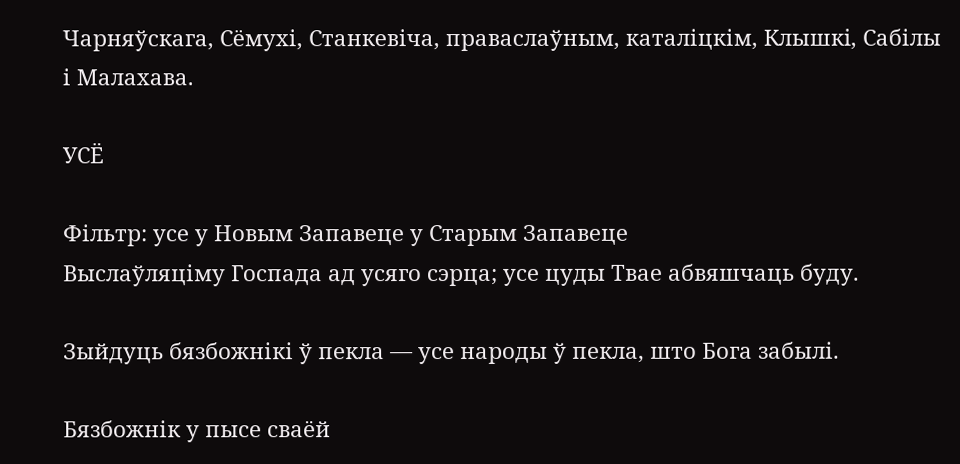Чарняўскага, Сёмухі, Станкевіча, праваслаўным, каталіцкім, Клышкi, Сабілы і Малахава.

УСЁ

Фільтр: усе у Новым Запавеце у Старым Запавеце
Выслаўляціму Госпада ад усяго сэрца; усе цуды Твае абвяшчаць буду.

Зыйдуць бязбожнікі ў пекла — усе народы ў пекла, што Бога забылі.

Бязбожнік у пысе сваёй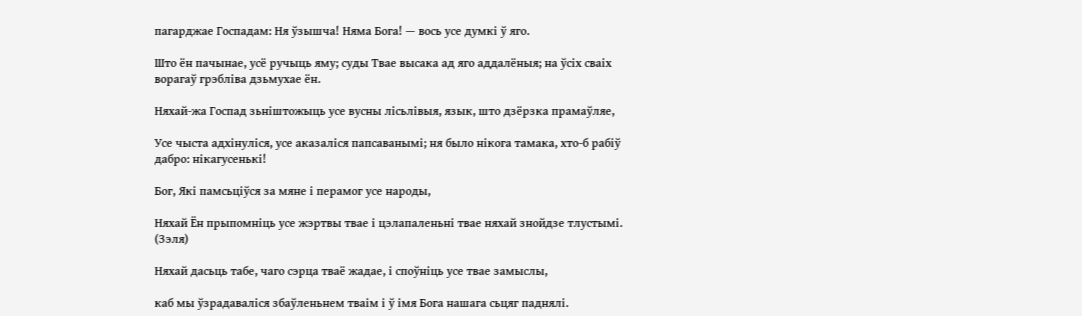пагарджае Госпадам: Ня ўзышча! Няма Бога! — вось усе думкі ў яго.

Што ён пачынае, усё ручыць яму; суды Твае высака ад яго аддалёныя; на ўсіх сваіх ворагаў грэбліва дзьмухае ён.

Няхай-жа Госпад зьніштожыць усе вусны лісьлівыя, язык, што дзёрзка прамаўляе,

Усе чыста адхінуліся, усе аказаліся папсаванымі; ня было нікога тамака, хто-б рабіў дабро: нікагусенькі!

Бог, Які памсьціўся за мяне і перамог усе народы,

Няхай Ён прыпомніць усе жэртвы твае і цэлапаленьні твае няхай знойдзе тлустымі. (Зэля)

Няхай дасьць табе, чаго сэрца тваё жадае, і споўніць усе твае замыслы,

каб мы ўзрадаваліся збаўленьнем тваім і ў імя Бога нашага сьцяг паднялі.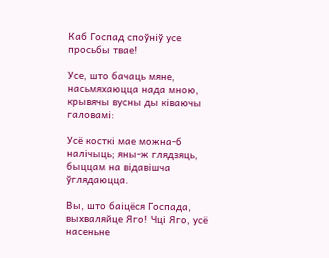Каб Госпад споўніў усе просьбы твае!

Усе, што бачаць мяне, насьмяхаюцца нада мною, крывячы вусны ды ківаючы галовамі:

Усё косткі мае можна-б налічыць; яны-ж глядзяць, быццам на відавішча ўглядаюцца.

Вы, што баіцёся Госпада, выхваляйце Яго! Чці Яго, усё насеньне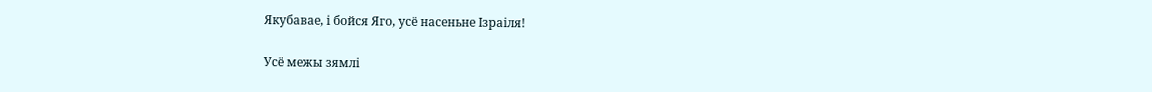Якубавае, і бойся Яго, усё насеньне Ізраіля!

Усё межы зямлі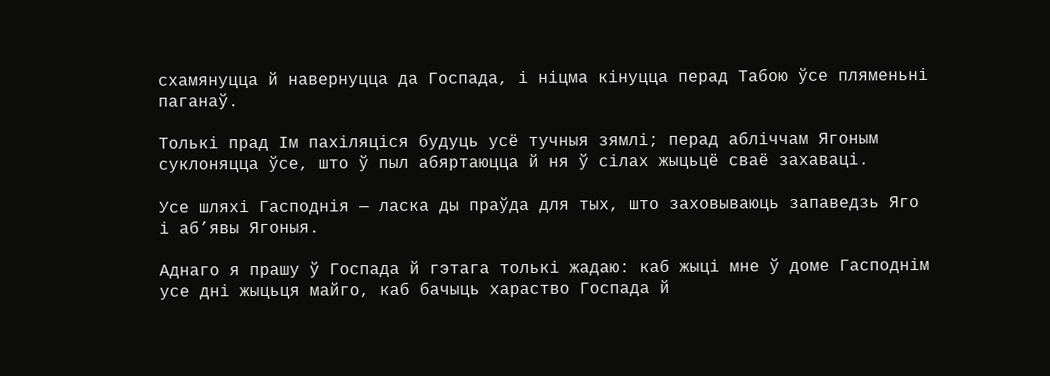схамянуцца й навернуцца да Госпада, і ніцма кінуцца перад Табою ўсе пляменьні паганаў.

Толькі прад Ім пахіляціся будуць усё тучныя зямлі; перад абліччам Ягоным суклоняцца ўсе, што ў пыл абяртаюцца й ня ў сілах жыцьцё сваё захаваці.

Усе шляхі Гасподнія — ласка ды праўда для тых, што заховываюць запаведзь Яго і аб’явы Ягоныя.

Аднаго я прашу ў Госпада й гэтага толькі жадаю: каб жыці мне ў доме Гасподнім усе дні жыцьця майго, каб бачыць хараство Госпада й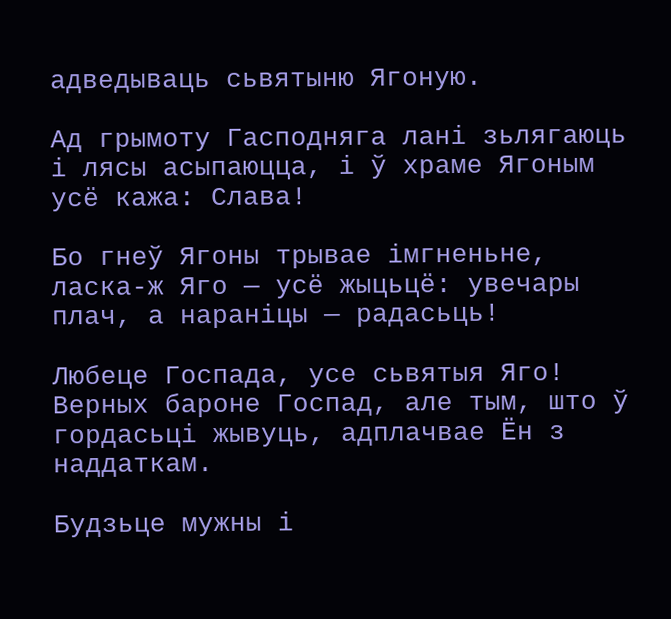адведываць сьвятыню Ягоную.

Ад грымоту Гасподняга лані зьлягаюць і лясы асыпаюцца, і ў храме Ягоным усё кажа: Слава!

Бо гнеў Ягоны трывае імгненьне, ласка-ж Яго — усё жыцьцё: увечары плач, а нараніцы — радасьць!

Любеце Госпада, усе сьвятыя Яго! Верных бароне Госпад, але тым, што ў гордасьці жывуць, адплачвае Ён з наддаткам.

Будзьце мужны і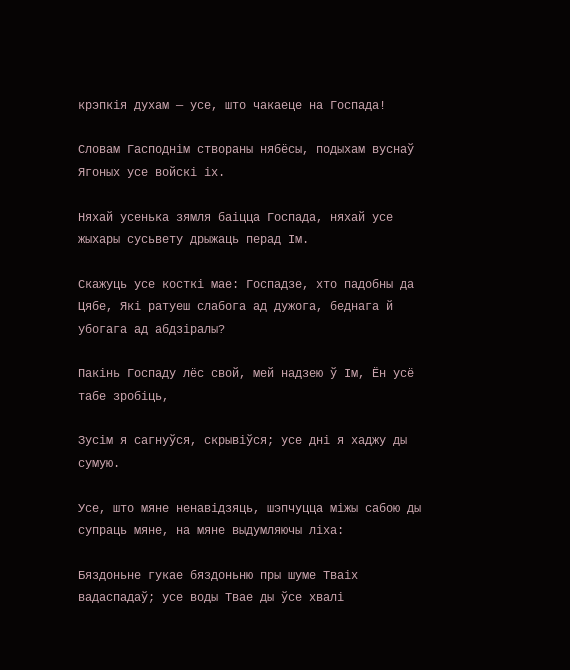крэпкія духам — усе, што чакаеце на Госпада!

Словам Гасподнім створаны нябёсы, подыхам вуснаў Ягоных усе войскі іх.

Няхай усенька зямля баіцца Госпада, няхай усе жыхары сусьвету дрыжаць перад Ім.

Скажуць усе косткі мае: Госпадзе, хто падобны да Цябе, Які ратуеш слабога ад дужога, беднага й убогага ад абдзіралы?

Пакінь Госпаду лёс свой, мей надзею ў Ім, Ён усё табе зробіць,

Зусім я сагнуўся, скрывіўся; усе дні я хаджу ды сумую.

Усе, што мяне ненавідзяць, шэпчуцца міжы сабою ды супраць мяне, на мяне выдумляючы ліха:

Бяздоньне гукае бяздоньню пры шуме Тваіх вадаспадаў; усе воды Твае ды ўсе хвалі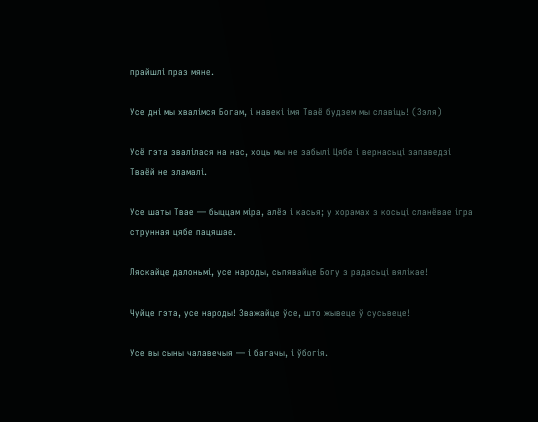прайшлі праз мяне.

Усе дні мы хвалімся Богам, і навекі імя Тваё будзем мы славіць! (Зэля)

Усё гэта звалілася на нас, хоць мы не забылі Цябе і вернасьці запаведзі Тваёй не зламалі.

Усе шаты Твае — быццам міра, алёэ і касья; у хорамах з косьці сланёвае ігра струнная цябе пацяшае.

Ляскайце далоньмі, усе народы, сьпявайце Богу з радасьці вялікае!

Чуйце гэта, усе народы! Зважайце ўсе, што жывеце ў сусьвеце!

Усе вы сыны чалавечыя — і багачы, і ўбогія.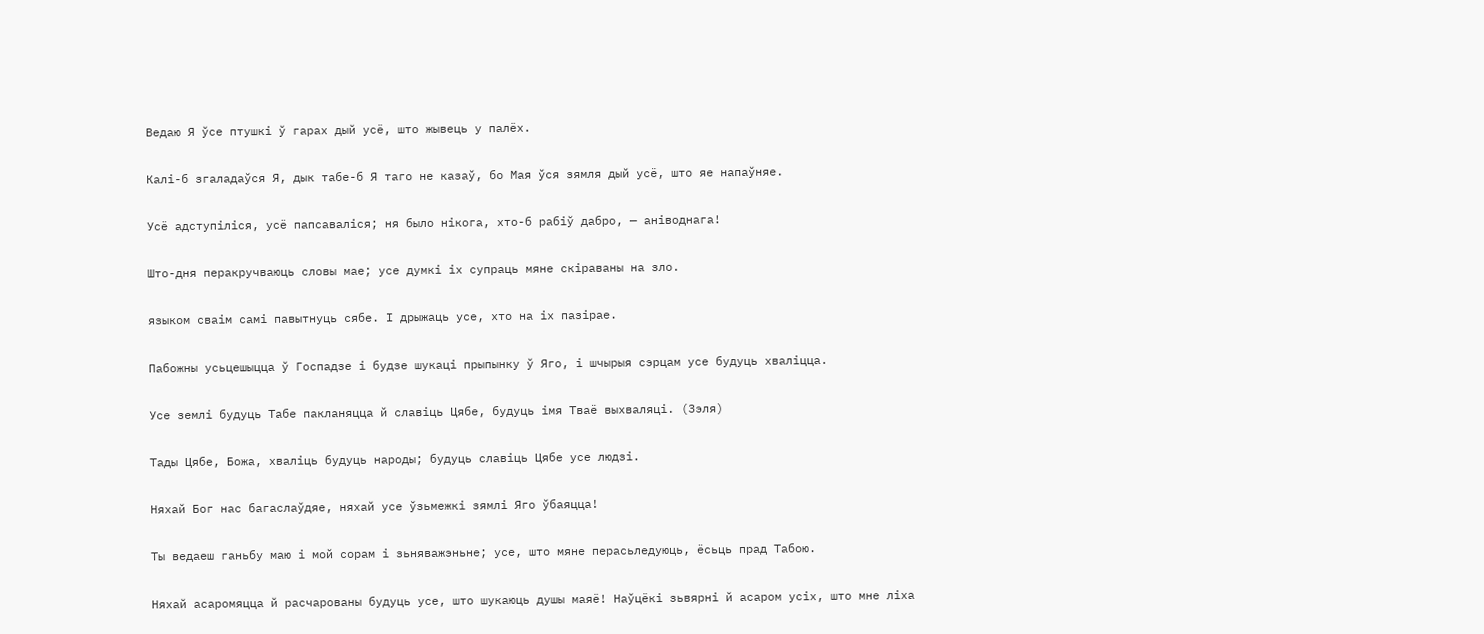Ведаю Я ўсе птушкі ў гарах дый усё, што жывець у палёх.

Калі-б згаладаўся Я, дык табе-б Я таго не казаў, бо Мая ўся зямля дый усё, што яе напаўняе.

Усё адступіліся, усё папсаваліся; ня было нікога, хто-б рабіў дабро, — аніводнага!

Што-дня перакручваюць словы мае; усе думкі іх супраць мяне скіраваны на зло.

языком сваім самі павытнуць сябе. І дрыжаць усе, хто на іх пазірае.

Пабожны усьцешыцца ў Госпадзе і будзе шукаці прыпынку ў Яго, і шчырыя сэрцам усе будуць хваліцца.

Усе землі будуць Табе пакланяцца й славіць Цябе, будуць імя Тваё выхваляці. (Зэля)

Тады Цябе, Божа, хваліць будуць народы; будуць славіць Цябе усе людзі.

Няхай Бог нас багаслаўдяе, няхай усе ўзьмежкі зямлі Яго ўбаяцца!

Ты ведаеш ганьбу маю і мой сорам і зьняважэньне; усе, што мяне перасьледуюць, ёсьць прад Табою.

Няхай асаромяцца й расчарованы будуць усе, што шукаюць душы маяё! Наўцёкі зьвярні й асаром усіх, што мне ліха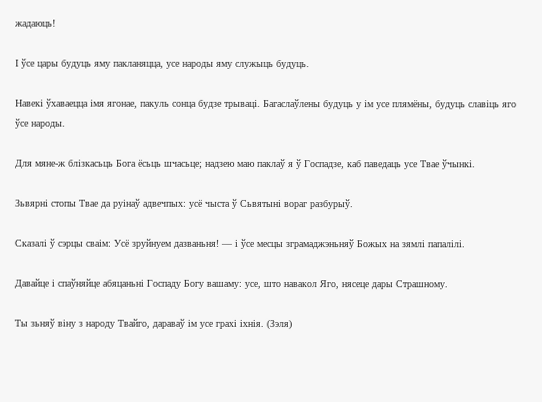жадаюць!

І ўсе цары будуць яму пакланяцца, усе народы яму служыць будуць.

Навекі ўхаваецца імя ягонае, пакуль сонца будзе трываці. Багаслаўлены будуць у ім усе плямёны, будуць славіць яго ўсе народы.

Для мяне-ж блізкасьць Бога ёсьць шчасьце; надзею маю паклаў я ў Госпадзе, каб паведаць усе Твае ўчынкі.

Зьвярні стопы Твае да руінаў адвечпых: усё чыста ў Сьвятыні вораг разбурыў.

Сказалі ў сэрцы сваім: Усё зруйнуем дазваньня! — і ўсе месцы зграмаджэньняў Божых на зямлі папалілі.

Давайце і спаўняйце абяцаньні Госпаду Богу вашаму: усе, што навакол Яго, нясеце дары Страшному.

Ты зьняў віну з народу Твайго, дараваў ім усе грахі іхнія. (Зэля)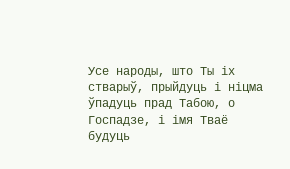Усе народы, што Ты іх стварыў, прыйдуць і ніцма ўпадуць прад Табою, о Госпадзе, і імя Тваё будуць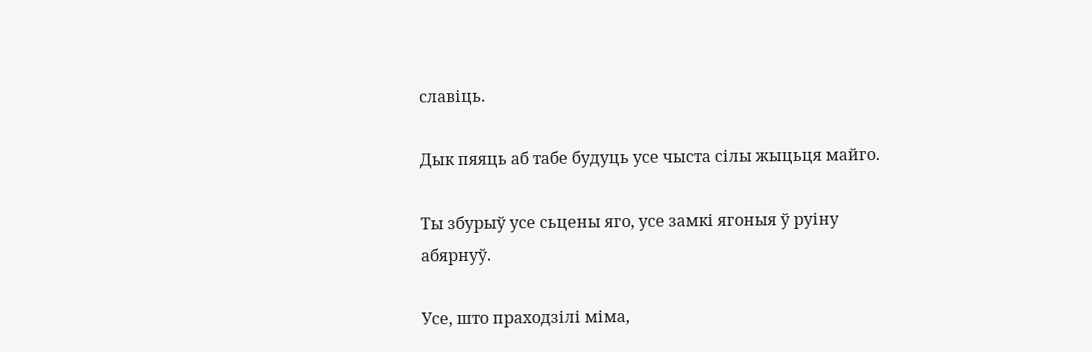славіць.

Дык пяяць аб табе будуць усе чыста сілы жыцьця майго.

Ты збурыў усе сьцены яго, усе замкі ягоныя ў руіну абярнуў.

Усе, што праходзілі міма,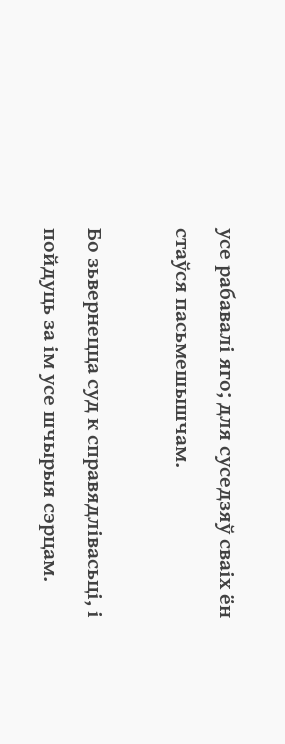усе рабавалі яго; для суседзяў сваіх ён стаўся пасьмешышчам.

Бо зьвернецца суд к справядлівасьці, і пойдуць за ім усе шчырыя сэрцам.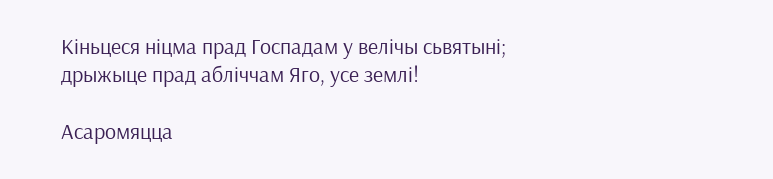Кіньцеся ніцма прад Госпадам у велічы сьвятыні; дрыжыце прад абліччам Яго, усе землі!

Асаромяцца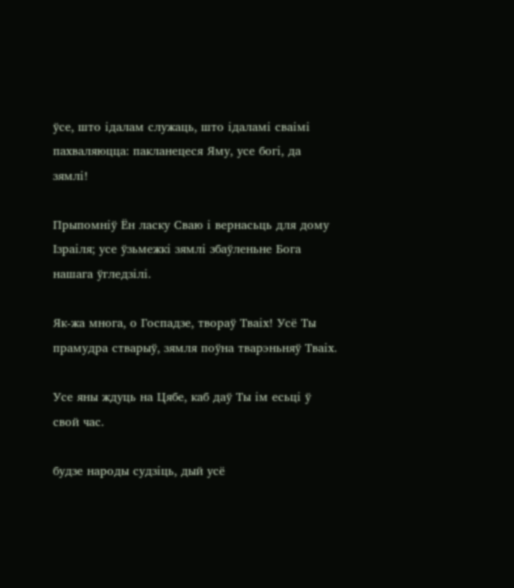ўсе, што ідалам служаць, што ідаламі сваімі пахваляюцца: пакланецеся Яму, усе богі, да зямлі!

Прыпомніў Ён ласку Сваю і вернасьць для дому Ізраіля; усе ўзьмежкі зямлі збаўленьне Бога нашага ўгледзілі.

Як-жа многа, о Госпадзе, твораў Тваіх! Усё Ты прамудра стварыў, зямля поўна тварэньняў Тваіх.

Усе яны ждуць на Цябе, каб даў Ты ім есьці ў свой час.

будзе народы судзіць, дый усё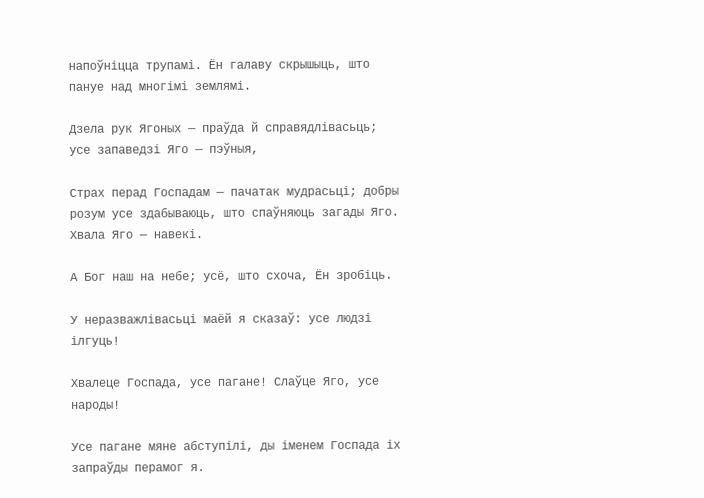напоўніцца трупамі. Ён галаву скрышыць, што пануе над многімі землямі.

Дзела рук Ягоных — праўда й справядлівасьць; усе запаведзі Яго — пэўныя,

Страх перад Госпадам — пачатак мудрасьці; добры розум усе здабываюць, што спаўняюць загады Яго. Хвала Яго — навекі.

А Бог наш на небе; усё, што схоча, Ён зробіць.

У неразважлівасьці маёй я сказаў: усе людзі ілгуць!

Хвалеце Госпада, усе пагане! Слаўце Яго, усе народы!

Усе пагане мяне абступілі, ды іменем Госпада іх запраўды перамог я.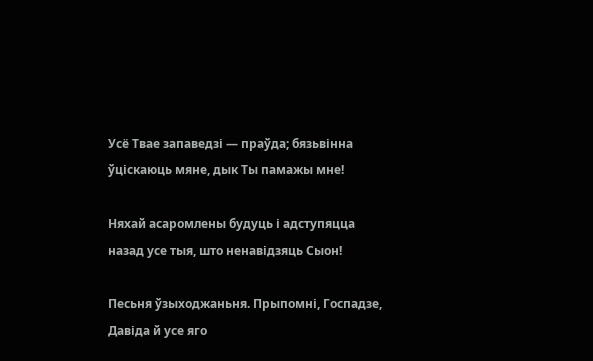Усё Твае запаведзі — праўда; бязьвінна ўціскаюць мяне, дык Ты памажы мне!

Няхай асаромлены будуць і адступяцца назад усе тыя, што ненавідзяць Сыон!

Песьня ўзыходжаньня. Прыпомні, Госпадзе, Давіда й усе яго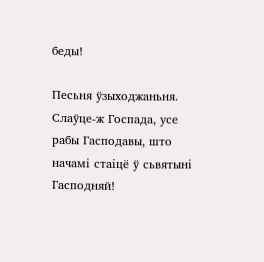беды!

Песьня ўзыходжаньня. Слаўце-ж Госпада, усе рабы Гасподавы, што начамі стаіцё ў сьвятыні Гасподняй!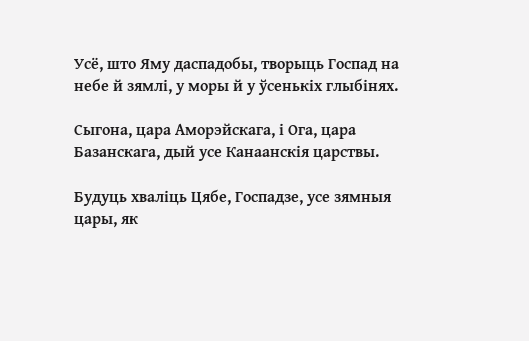Усё, што Яму даспадобы, творыць Госпад на небе й зямлі, у моры й у ўсенькіх глыбінях.

Сыгона, цара Аморэйскага, і Ога, цара Базанскага, дый усе Канаанскія царствы.

Будуць хваліць Цябе, Госпадзе, усе зямныя цары, як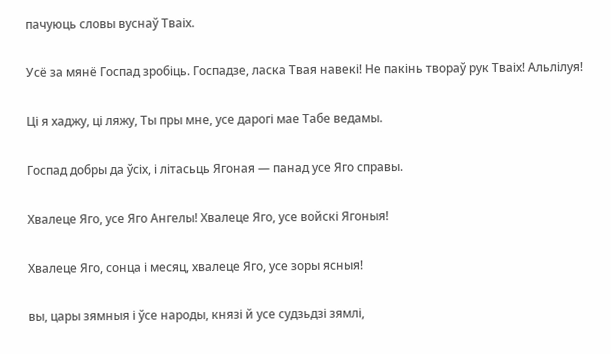пачуюць словы вуснаў Тваіх.

Усё за мянё Госпад зробіць. Госпадзе, ласка Твая навекі! Не пакінь твораў рук Тваіх! Альлілуя!

Ці я хаджу, ці ляжу, Ты пры мне, усе дарогі мае Табе ведамы.

Госпад добры да ўсіх, і літасьць Ягоная — панад усе Яго справы.

Хвалеце Яго, усе Яго Ангелы! Хвалеце Яго, усе войскі Ягоныя!

Хвалеце Яго, сонца і месяц, хвалеце Яго, усе зоры ясныя!

вы, цары зямныя і ўсе народы, князі й усе судзьдзі зямлі,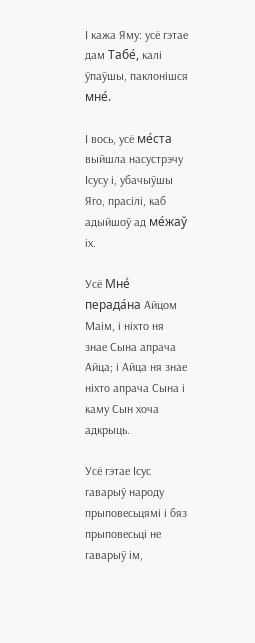І кажа Яму: усё гэтае дам Табе́, калі ўпаўшы, паклонішся мне́.

І вось, усё ме́ста выйшла насустрэчу Ісусу і, убачыўшы Яго, прасілі, каб адыйшоў ад ме́жаў іх.

Усё Мне́ перада́на Айцом Маім, і ніхто ня знае Сына апрача Айца; і Айца ня знае ніхто апрача Сына і каму Сын хоча адкрыць.

Усё гэтае Ісус гаварыў народу прыповесьцямі і бяз прыповесьці не гаварыў ім,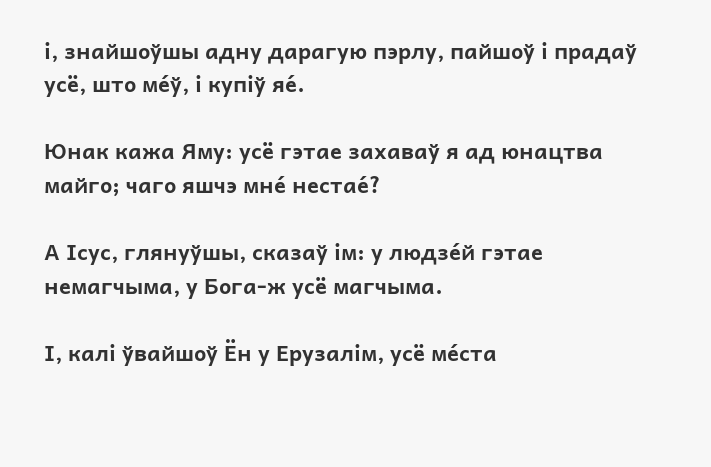і, знайшоўшы адну дарагую пэрлу, пайшоў і прадаў усё, што ме́ў, і купіў яе́.

Юнак кажа Яму: усё гэтае захаваў я ад юнацтва майго; чаго яшчэ мне́ нестае́?

А Ісус, глянуўшы, сказаў ім: у людзе́й гэтае немагчыма, у Бога-ж усё магчыма.

І, калі ўвайшоў Ён у Ерузалім, усё ме́ста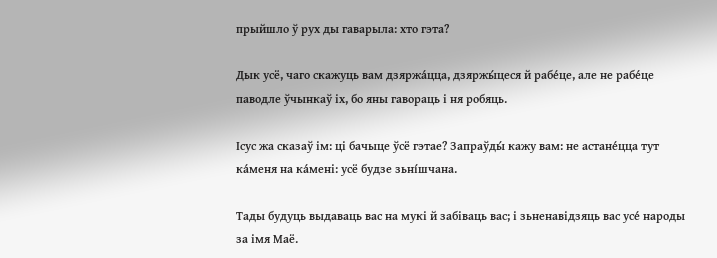прыйшло ў рух ды гаварыла: хто гэта?

Дык усё, чаго скажуць вам дзяржа́цца, дзяржы́цеся й рабе́це, але не рабе́це паводле ўчынкаў іх, бо яны гавораць і ня робяць.

Ісус жа сказаў ім: ці бачыце ўсё гэтае? Запраўды́ кажу вам: не астане́цца тут ка́меня на ка́мені: усё будзе зьнíшчана.

Тады будуць выдаваць вас на мукі й забіваць вас; і зьненавідзяць вас усе́ народы за імя Маё.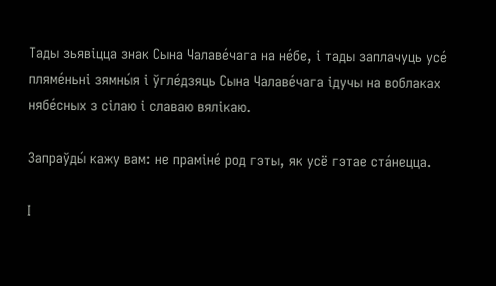Тады зьявіцца знак Сына Чалаве́чага на не́бе, і тады заплачуць усе́ пляме́ньні зямны́я і ўгле́дзяць Сына Чалаве́чага ідучы на воблаках нябе́сных з сілаю і славаю вялікаю.

Запраўды́ кажу вам: не праміне́ род гэты, як усё гэтае ста́нецца.

І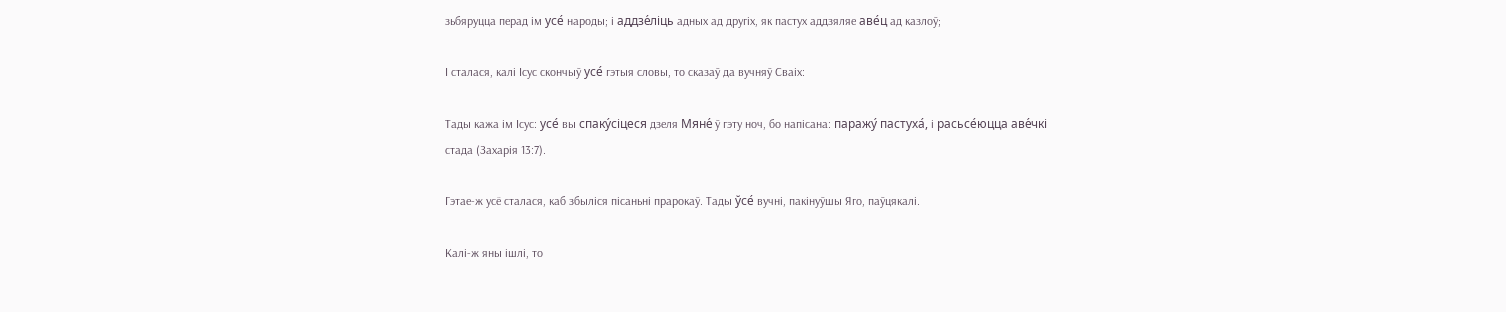зьбяруцца перад ім усе́ народы; і аддзе́ліць адных ад другіх, як пастух аддзяляе аве́ц ад казлоў;

І сталася, калі Ісус скончыў усе́ гэтыя словы, то сказаў да вучняў Сваіх:

Тады кажа ім Ісус: усе́ вы спаку́сіцеся дзеля Мяне́ ў гэту ноч, бо напісана: паражу́ пастуха́, і расьсе́юцца аве́чкі стада (Захарія 13:7).

Гэтае-ж усё сталася, каб збыліся пісаньні прарокаў. Тады ўсе́ вучні, пакінуўшы Яго, паўцякалі.

Калі-ж яны ішлі, то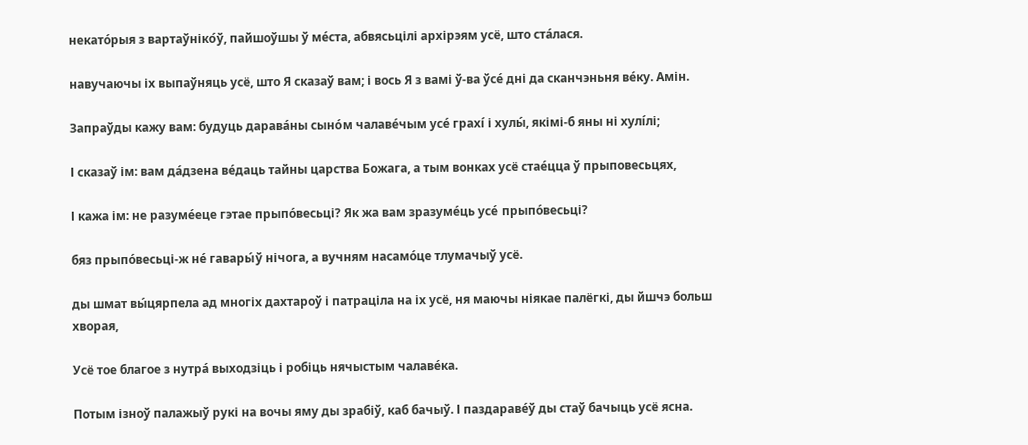некато́рыя з вартаўніко́ў, пайшоўшы ў ме́ста, абвясьцілі архірэям усё, што ста́лася.

навучаючы іх выпаўняць усё, што Я сказаў вам; і вось Я з вамі ў-ва ўсе́ дні да сканчэньня ве́ку. Амін.

Запраўды кажу вам: будуць дарава́ны сыно́м чалаве́чым усе́ грахí і хулы́, якімі-б яны ні хулíлі;

І сказаў ім: вам да́дзена ве́даць тайны царства Божага, а тым вонках усё стае́цца ў прыповесьцях,

І кажа ім: не разуме́еце гэтае прыпо́весьці? Як жа вам зразуме́ць усе́ прыпо́весьці?

бяз прыпо́весьці-ж не́ гавары́ў нічога, а вучням насамо́це тлумачыў усё.

ды шмат вы́цярпела ад многіх дахтароў і патраціла на іх усё, ня маючы ніякае палёгкі, ды йшчэ больш хворая,

Усё тое благое з нутра́ выходзіць і робіць нячыстым чалаве́ка.

Потым ізноў палажыў рукі на вочы яму ды зрабіў, каб бачыў. І паздараве́ў ды стаў бачыць усё ясна.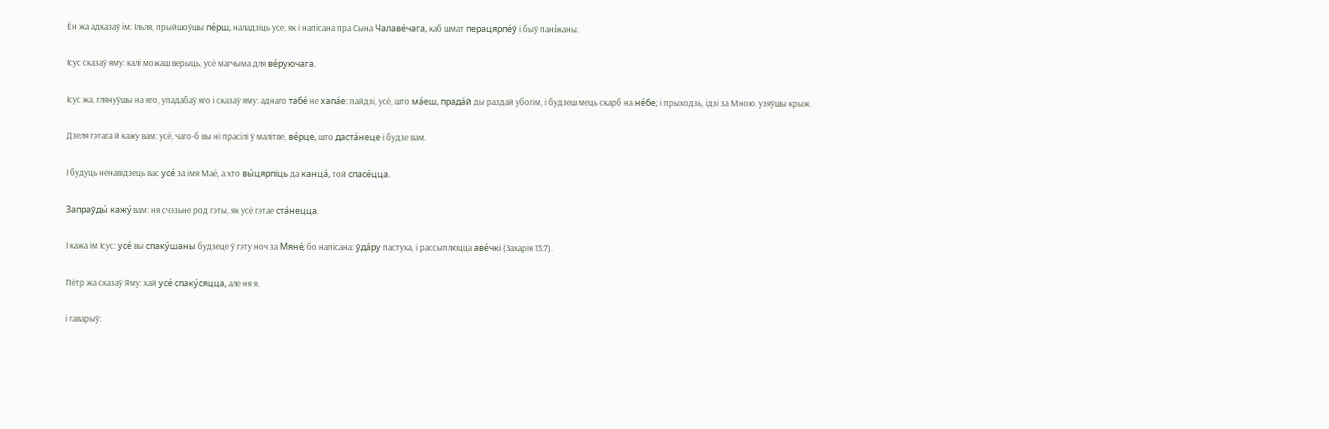Ён жа адказаў ім: Ільля, прыйшоўшы пе́рш, наладзіць усе, як і напісана пра Сына Чалаве́чага, каб шмат перацярпе́ў і быў панíжаны.

Ісус сказаў яму: калі можаш верыць, усё магчыма для ве́руючага.

Ісус жа, глянуўшы на яго, упадабаў яго і сказаў яму: аднаго табе́ не хапа́е: пайдзі, усё, што ма́еш, прада́й ды раздай убогім, і будзеш мець скарб на не́бе; і прыходзь, ідзі за Мною. узяўшы крыж.

Дзеля гэтага й кажу вам: усё, чаго-б вы ні прасілі ў малітве, ве́рце, што даста́неце і будзе вам.

І будуць ненавідзець вас усе́ за імя Маё, а хто вы́цярпіць да канца́, той спасе́цца.

Запраўды́ кажу́ вам: ня счэзьне род гэты, як усё гэтае ста́нецца.

І кажа ім Ісус: усе́ вы спаку́шаны будзеце ў гэту ноч за Мяне́; бо напісана: ўда́ру пастуха, і рассыплюцца аве́чкі (Захарія 13:7).

Пётр жа сказаў Яму: хай усе́ спаку́сяцца, але ня я.

і гаварыў: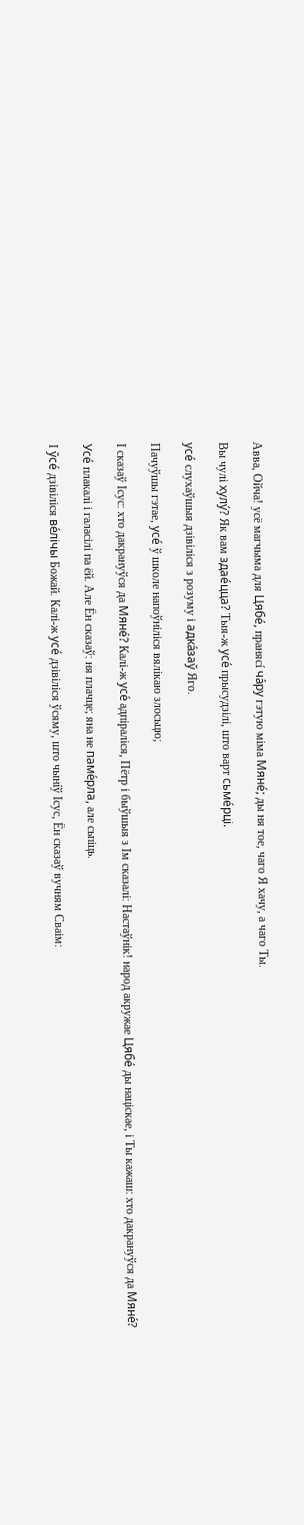Авва, Ойча! усё магчыма для Цябе́, пранясí ча́ру гэтую міма Мяне́; ды ня тое, чаго Я хачу, а чаго Ты.

Вы чулі хулу́? Як вам здае́цца? Тыя-ж усе́ прысудзілі, што варт сьме́рці.

усе́ слухаўшыя дзівіліся з розуму і адка́заў Яго.

Пачуўшы гэтае, усе́ ў школе напоўніліся вялікаю злосьцю;

І сказаў Ісус: хто дакрануўся да Мяне́? Калі-ж усе́ адпіраліся, Пётр і быўшыя з Ім сказалі: Настаўнік! народ акружае Цябе́ ды націскае, і Ты кажаш: хто дакрануўся да Мяне́?

Усе́ плакалі і галасілі па ёй. Але Ён сказаў: ня плачце; яна не паме́рла, але сьпіць.

І ўсе́ дзівіліся ве́лічы Божай. Калі-ж усе́ дзівіліся ўсяму, што чынíў Ісус, Ён сказаў вучням Сваім: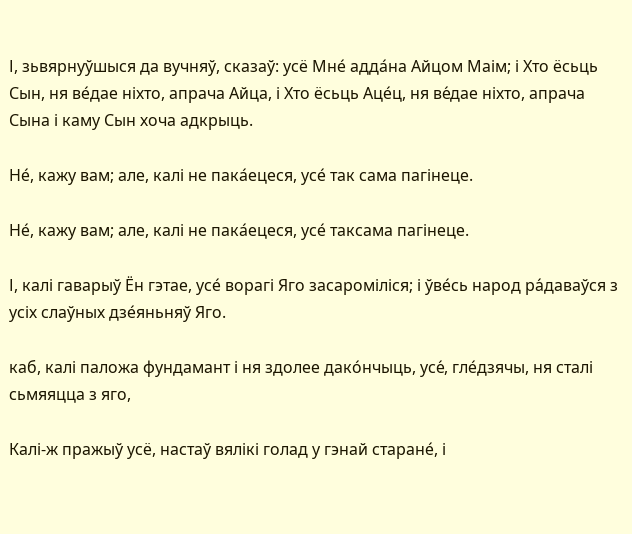І, зьвярнуўшыся да вучняў, сказаў: усё Мне́ адда́на Айцом Маім; і Хто ёсьць Сын, ня ве́дае ніхто, апрача Айца, і Хто ёсьць Аце́ц, ня ве́дае ніхто, апрача Сына і каму Сын хоча адкрыць.

Не́, кажу вам; але, калі не пака́ецеся, усе́ так сама пагінеце.

Не́, кажу вам; але, калі не пака́ецеся, усе́ таксама пагінеце.

І, калі гаварыў Ён гэтае, усе́ ворагі Яго засароміліся; і ўве́сь народ ра́даваўся з усіх слаўных дзе́яньняў Яго.

каб, калі паложа фундамант і ня здолее дако́нчыць, усе́, гле́дзячы, ня сталі сьмяяцца з яго,

Калі-ж пражыў усё, настаў вялікі голад у гэнай старане́, і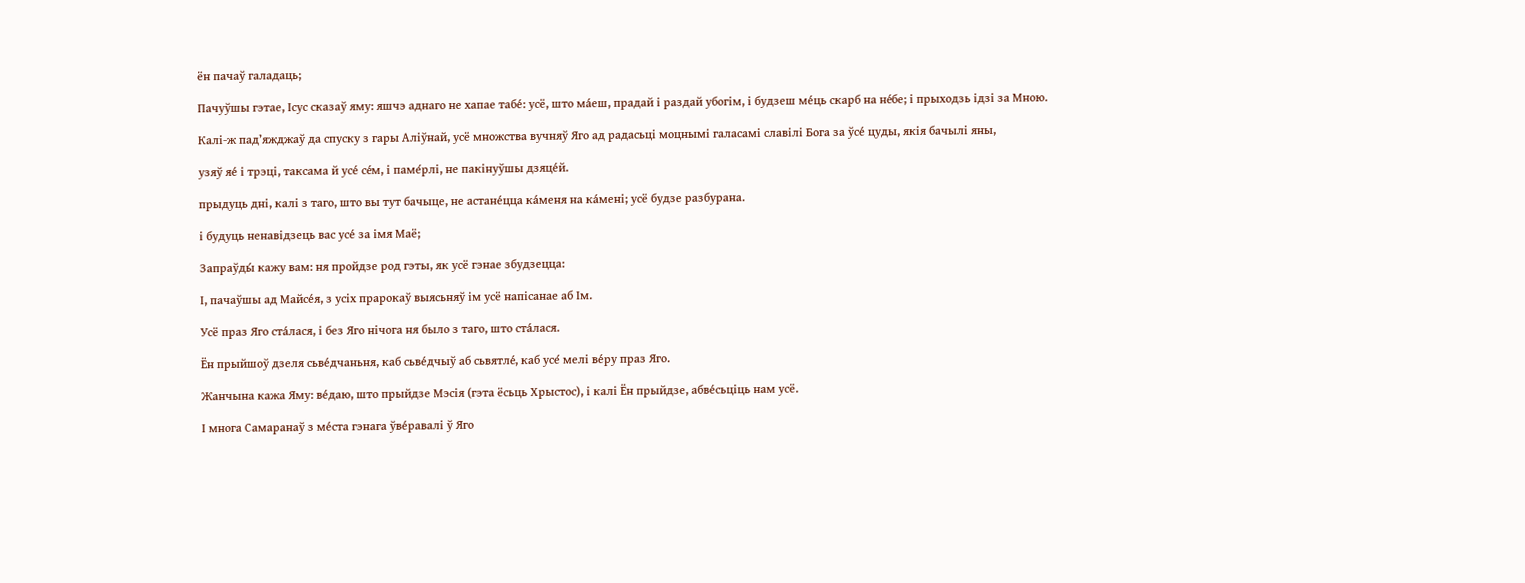ён пачаў галадаць;

Пачуўшы гэтае, Ісус сказаў яму: яшчэ аднаго не хапае табе́: усё, што ма́еш, прадай і раздай убогім, і будзеш ме́ць скарб на не́бе; і прыходзь ідзі за Мною.

Калі-ж пад’яжджаў да спуску з гары Аліўнай, усё множства вучняў Яго ад радасьці моцнымі галасамі славілі Бога за ўсе́ цуды, якія бачылі яны,

узяў яе́ і трэці, таксама й усе́ се́м, і паме́рлі, не пакінуўшы дзяце́й.

прыдуць дні, калі з таго, што вы тут бачыце, не астане́цца ка́меня на ка́мені; усё будзе разбурана.

і будуць ненавідзець вас усе́ за імя Маё;

Запраўды́ кажу вам: ня пройдзе род гэты, як усё гэнае збудзецца:

І, пачаўшы ад Майсе́я, з усіх прарокаў выясьняў ім усё напісанае аб Ім.

Усё праз Яго ста́лася, і без Яго нічога ня было з таго, што ста́лася.

Ён прыйшоў дзеля сьве́дчаньня, каб сьве́дчыў аб сьвятле́, каб усе́ мелі ве́ру праз Яго.

Жанчына кажа Яму: ве́даю, што прыйдзе Мэсія (гэта ёсьць Хрыстос), і калі Ён прыйдзе, абве́сьціць нам усё.

І многа Самаранаў з ме́ста гэнага ўве́равалі ў Яго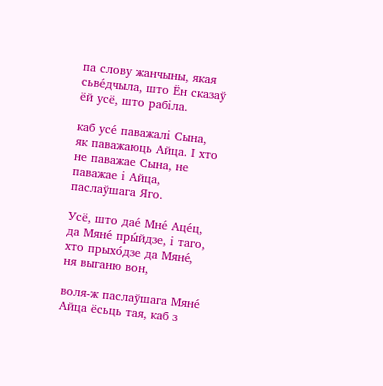па слову жанчыны, якая сьве́дчыла, што Ён сказаў ёй усё, што рабіла.

каб усе́ паважалі Сына, як паважаюць Айца. І хто не паважае Сына, не паважае і Айца, паслаўшага Яго.

Усё, што дае́ Мне́ Аце́ц, да Мяне́ пры́йдзе, і таго, хто прыхо́дзе да Мяне́, ня выганю вон,

воля-ж паслаўшага Мяне́ Айца ёсьць тая, каб з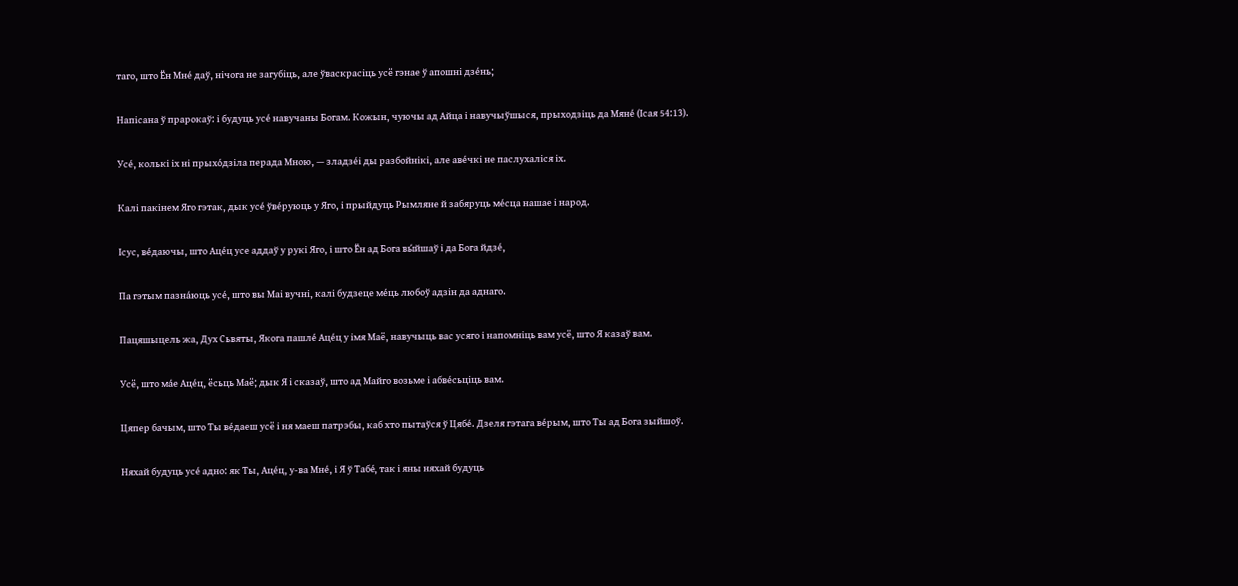таго, што Ён Мне́ даў, нічога не загубіць, але ўваскрасіць усё гэнае ў апошні дзе́нь;

Напісана ў прарокаў: і будуць усе́ навучаны Богам. Кожын, чуючы ад Айца і навучыўшыся, прыходзіць да Мяне́ (Ісая 54:13).

Усе́, колькі іх ні прыхо́дзіла перада Мною, — зладзе́і ды разбойнікі, але аве́чкі не паслухаліся іх.

Калі пакінем Яго гэтак, дык усе́ ўве́руюць у Яго, і прыйдуць Рымляне й забяруць ме́сца нашае і народ.

Ісус, ве́даючы, што Аце́ц усе аддаў у рукі Яго, і што Ён ад Бога вы́йшаў і да Бога йдзе́,

Па гэтым пазна́юць усе́, што вы Маі вучні, калі будзеце ме́ць любоў адзін да аднаго.

Пацяшыцель жа, Дух Сьвяты, Якога пашле́ Аце́ц у імя Маё, навучыць вас усяго і напомніць вам усё, што Я казаў вам.

Усё, што ма́е Аце́ц, ёсьць Маё; дык Я і сказаў, што ад Майго возьме і абве́сьціць вам.

Цяпер бачым, што Ты ве́даеш усё і ня маеш патрэбы, каб хто пытаўся ў Цябе́. Дзеля гэтага ве́рым, што Ты ад Бога зыйшоў.

Няхай будуць усе́ адно: як Ты, Аце́ц, у-ва Мне́, і Я ў Табе́, так і яны няхай будуць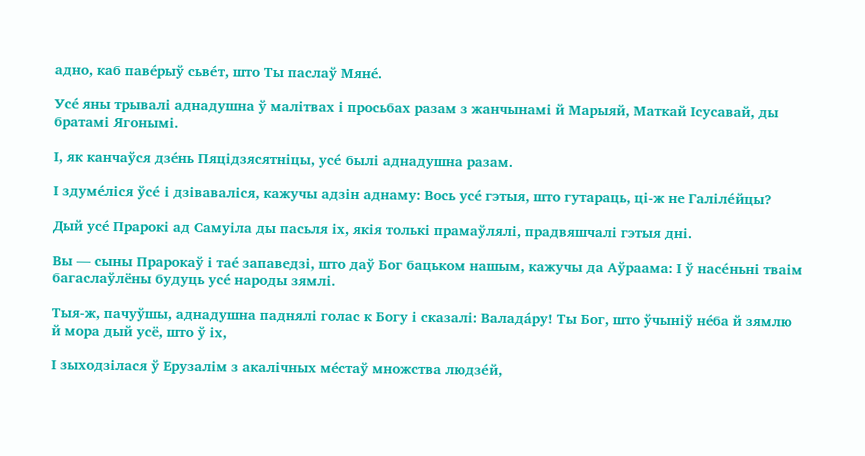адно, каб паве́рыў сьве́т, што Ты паслаў Мяне́.

Усе́ яны трывалі аднадушна ў малітвах і просьбах разам з жанчынамі й Марыяй, Маткай Ісусавай, ды братамі Ягонымі.

І, як канчаўся дзе́нь Пяцідзясятніцы, усе́ былі аднадушна разам.

І здуме́ліся ўсе́ і дзіваваліся, кажучы адзін аднаму: Вось усе́ гэтыя, што гутараць, ці-ж не Галіле́йцы?

Дый усе́ Прарокі ад Самуіла ды пасьля іх, якія толькі прамаўлялі, прадвяшчалі гэтыя дні.

Вы — сыны Прарокаў і тае́ запаведзі, што даў Бог бацьком нашым, кажучы да Аўраама: І ў насе́ньні тваім багаслаўлёны будуць усе́ народы зямлі.

Тыя-ж, пачуўшы, аднадушна паднялі голас к Богу і сказалі: Валада́ру! Ты Бог, што ўчыніў не́ба й зямлю й мора дый усё, што ў іх,

І зыходзілася ў Ерузалім з акалічных ме́стаў множства людзе́й,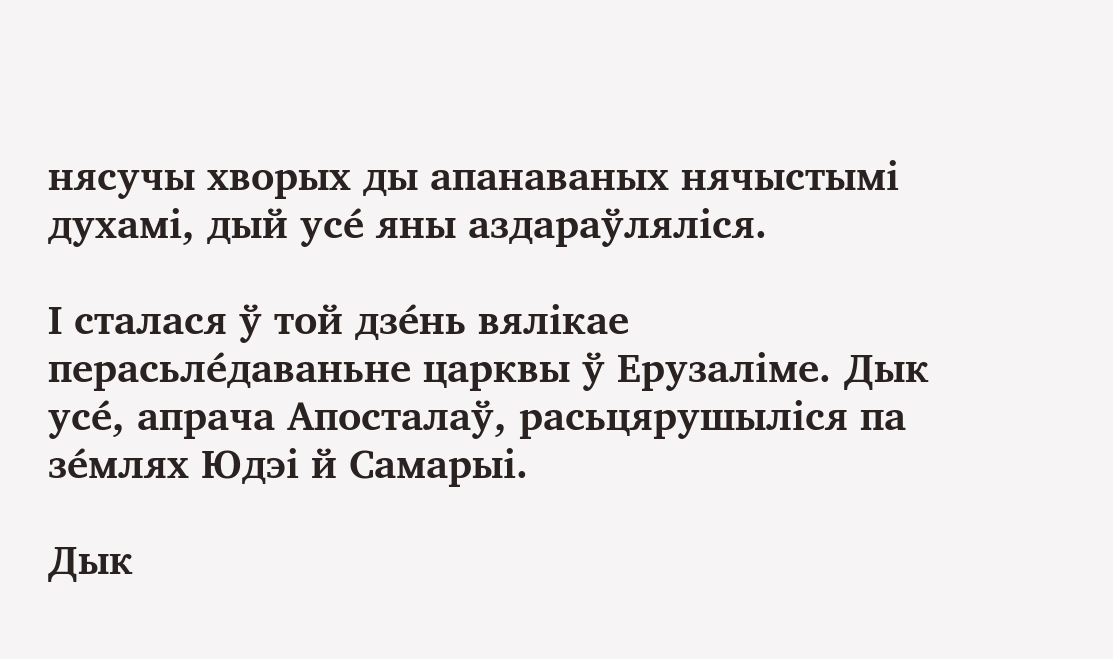нясучы хворых ды апанаваных нячыстымі духамі, дый усе́ яны аздараўляліся.

І сталася ў той дзе́нь вялікае перасьле́даваньне царквы ў Ерузаліме. Дык усе́, апрача Апосталаў, расьцярушыліся па зе́млях Юдэі й Самарыі.

Дык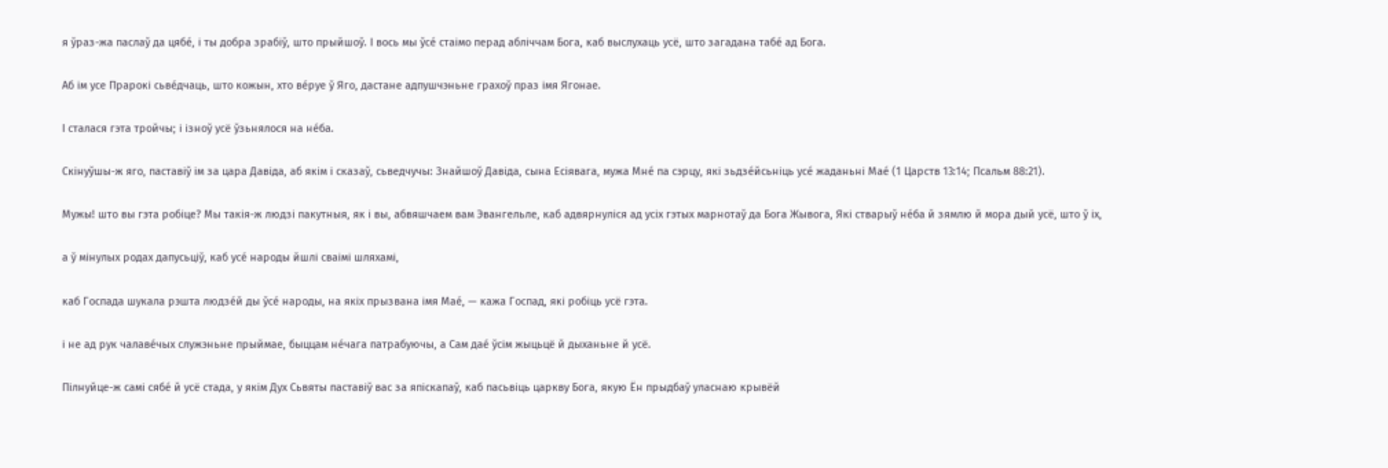я ўраз-жа паслаў да цябе́, і ты добра зрабіў, што прыйшоў. І вось мы ўсе́ стаімо перад абліччам Бога, каб выслухаць усё, што загадана табе́ ад Бога.

Аб ім усе Прарокі сьве́дчаць, што кожын, хто ве́руе ў Яго, дастане адпушчэньне грахоў праз імя Ягонае.

І сталася гэта тройчы; і ізноў усё ўзьнялося на не́ба.

Скінуўшы-ж яго, паставіў ім за цара Давіда, аб якім і сказаў, сьведчучы: Знайшоў Давіда, сына Есіявага, мужа Мне́ па сэрцу, які зьдзе́йсьніць усе́ жаданьні Мае́ (1 Царств 13:14; Псальм 88:21).

Мужы! што вы гэта робіце? Мы такія-ж людзі пакутныя, як і вы, абвяшчаем вам Эвангельле, каб адвярнуліся ад усіх гэтых марнотаў да Бога Жывога, Які стварыў не́ба й зямлю й мора дый усё, што ў іх,

а ў мінулых родах дапусьціў, каб усе́ народы йшлі сваімі шляхамі,

каб Госпада шукала рэшта людзе́й ды ўсе́ народы, на якіх прызвана імя Мае́, — кажа Госпад, які робіць усё гэта.

і не ад рук чалаве́чых служэньне прыймае, быццам не́чага патрабуючы, а Сам дае́ ўсім жыцьцё й дыханьне й усё.

Пілнуйце-ж самі сябе́ й усё стада, у якім Дух Сьвяты паставіў вас за япіскапаў, каб пасьвіць царкву Бога, якую Ён прыдбаў уласнаю крывёй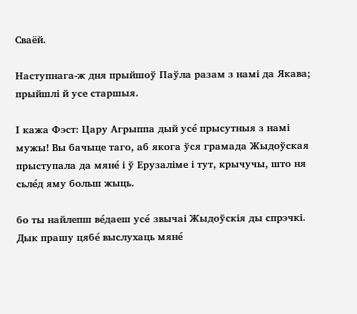Сваёй.

Наступнага-ж дня прыйшоў Паўла разам з намі да Якава; прыйшлі й усе старшыя.

І кажа Фэст: Цару Агрыппа дый усе́ прысутныя з намі мужы! Вы бачыце таго, аб якога ўся грамада Жыдоўская прыступала да мяне́ і ў Ерузаліме і тут, крычучы, што ня сьле́д яму больш жыць.

бо ты найлепш ве́даеш усе́ звычаі Жыдоўскія ды спрэчкі. Дык прашу цябе́ выслухаць мяне́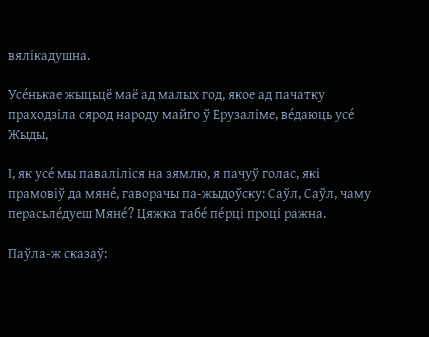вялікадушна.

Усе́нькае жыцьцё маё ад малых год, якое ад пачатку праходзіла сярод народу майго ў Ерузаліме, ве́даюць усе́ Жыды,

І, як усе́ мы паваліліся на зямлю, я пачуў голас, які прамовіў да мяне́, гаворачы па-жыдоўску: Саўл, Саўл, чаму перасьле́дуеш Мяне́? Цяжка табе́ пе́рці проці ражна.

Паўла-ж сказаў: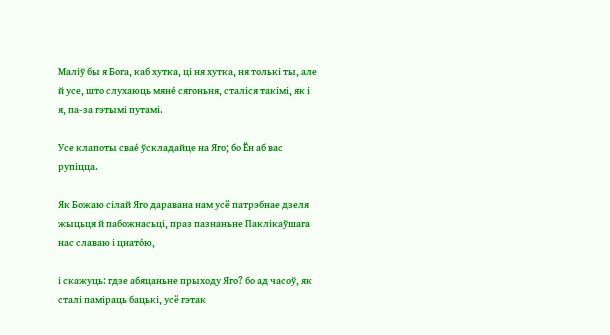Маліў бы я Бога, каб хутка, ці ня хутка, ня толькі ты, але й усе, што слухаюць мяне́ сягоньня, сталіся такімі, як і я, па-за гэтымі путамі.

Усе клапоты свае́ ўскладайце на Яго; бо Ён аб вас рупіцца.

Як Божаю сілай Яго даравана нам усё патрэбнае дзеля жыцьця й пабожнасьці, праз пазнаньне Паклікаўшага нас славаю і цнато́ю,

і скажуць: гдзе абяцаньне прыходу Яго? бо ад часоў, як сталі паміраць бацькі, усё гэтак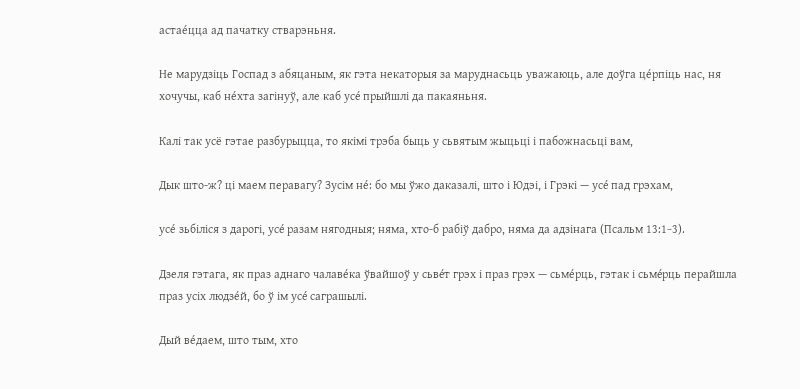астае́цца ад пачатку стварэньня.

Не марудзіць Госпад з абяцаным, як гэта некаторыя за маруднасьць уважаюць, але доўга це́рпіць нас, ня хочучы, каб не́хта загінуў, але каб усе́ прыйшлі да пакаяньня.

Калі так усё гэтае разбурыцца, то якімі трэба быць у сьвятым жыцьці і пабожнасьці вам,

Дык што-ж? ці маем перавагу? Зусім не́: бо мы ўжо даказалі, што і Юдэі, і Грэкі — усе́ пад грэхам,

усе́ зьбіліся з дарогі, усе́ разам нягодныя; няма, хто-б рабіў дабро, няма да адзінага (Псальм 13:1−3).

Дзеля гэтага, як праз аднаго чалаве́ка ўвайшоў у сьве́т грэх і праз грэх — сьме́рць, гэтак і сьме́рць перайшла праз усіх людзе́й, бо ў ім усе́ саграшылі.

Дый ве́даем, што тым, хто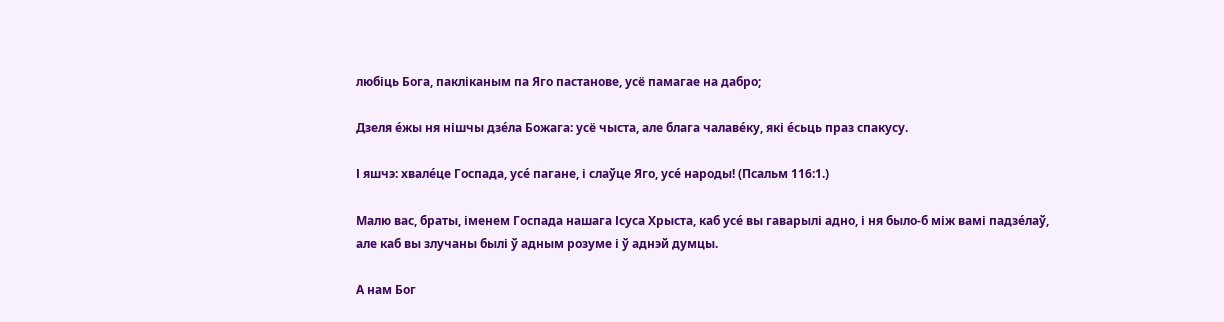любіць Бога, пакліканым па Яго пастанове, усё памагае на дабро;

Дзеля е́жы ня нішчы дзе́ла Божага: усё чыста, але блага чалаве́ку, які е́сьць праз спакусу.

І яшчэ: хвале́це Госпада, усе́ пагане, і слаўце Яго, усе́ народы! (Псальм 116:1.)

Малю вас, браты, іменем Госпада нашага Ісуса Хрыста, каб усе́ вы гаварылі адно, і ня было-б між вамі падзе́лаў, але каб вы злучаны былі ў адным розуме і ў аднэй думцы.

А нам Бог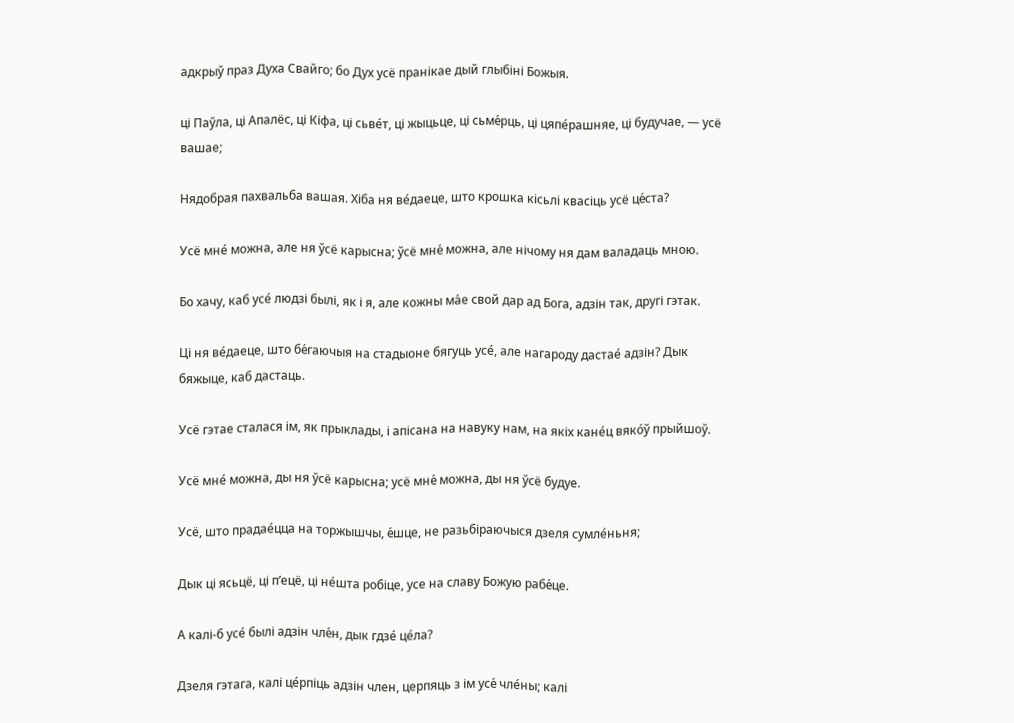адкрыў праз Духа Свайго; бо Дух усё пранікае дый глыбіні Божыя.

ці Паўла, ці Апалёс, ці Кіфа, ці сьве́т, ці жыцьце, ці сьме́рць, ці цяпе́рашняе, ці будучае, — усё вашае;

Нядобрая пахвальба вашая. Хіба ня ве́даеце, што крошка кісьлі квасіць усё це́ста?

Усё мне́ можна, але ня ўсё карысна; ўсё мне́ можна, але нічому ня дам валадаць мною.

Бо хачу, каб усе́ людзі былі, як і я, але кожны ма́е свой дар ад Бога, адзін так, другі гэтак.

Ці ня ве́даеце, што бе́гаючыя на стадыоне бягуць усе́, але нагароду дастае́ адзін? Дык бяжыце, каб дастаць.

Усё гэтае сталася ім, як прыклады, і апісана на навуку нам, на якіх кане́ц вяко́ў прыйшоў.

Усё мне́ можна, ды ня ўсё карысна; усё мне́ можна, ды ня ўсё будуе.

Усё, што прадае́цца на торжышчы, е́шце, не разьбіраючыся дзеля сумле́ньня;

Дык ці ясьцё, ці п’ецё, ці не́шта робіце, усе на славу Божую рабе́це.

А калі-б усе́ былі адзін чле́н, дык гдзе́ це́ла?

Дзеля гэтага, калі це́рпіць адзін член, церпяць з ім усе́ чле́ны; калі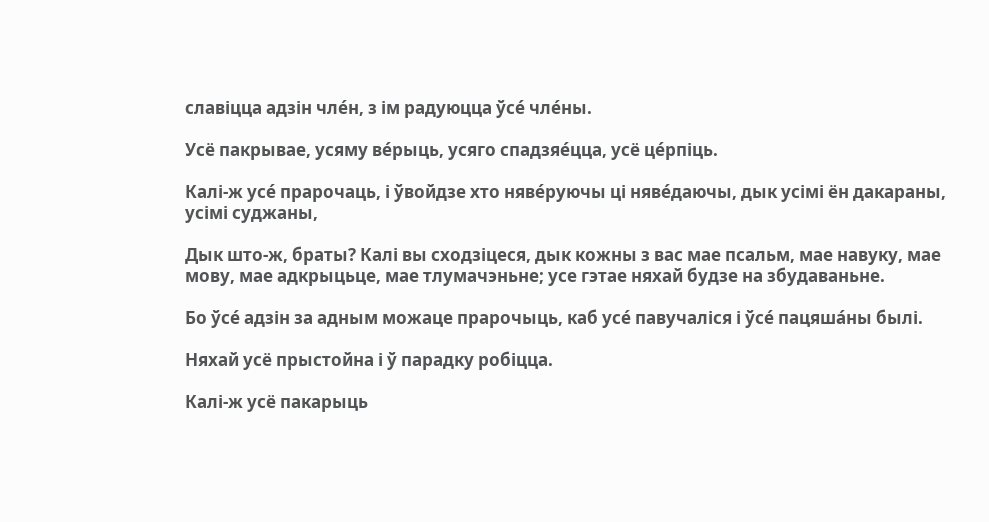славіцца адзін чле́н, з ім радуюцца ўсе́ чле́ны.

Усё пакрывае, усяму ве́рыць, усяго спадзяе́цца, усё це́рпіць.

Калі-ж усе́ прарочаць, і ўвойдзе хто няве́руючы ці няве́даючы, дык усімі ён дакараны, усімі суджаны,

Дык што-ж, браты? Калі вы сходзіцеся, дык кожны з вас мае псальм, мае навуку, мае мову, мае адкрыцьце, мае тлумачэньне; усе гэтае няхай будзе на збудаваньне.

Бо ўсе́ адзін за адным можаце прарочыць, каб усе́ павучаліся і ўсе́ пацяша́ны былі.

Няхай усё прыстойна і ў парадку робіцца.

Калі-ж усё пакарыць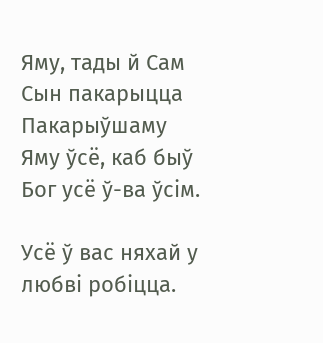Яму, тады й Сам Сын пакарыцца Пакарыўшаму Яму ўсё, каб быў Бог усё ў-ва ўсім.

Усё ў вас няхай у любві робіцца.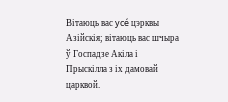Вітаюць вас усе́ цэрквы Азійскія; вітаюць вас шчыра ў Госпадзе Акіла і Прыскілла з іх дамовай царквой.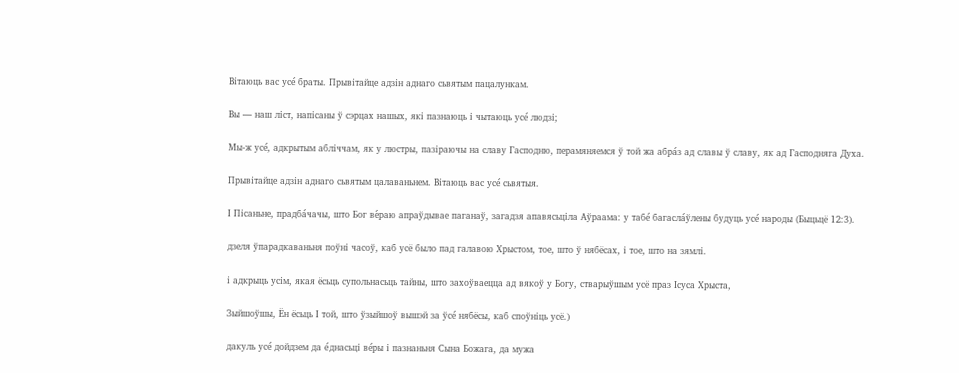Вітаюць вас усе́ браты. Прывітайце адзін аднаго сьвятым пацалункам.

Вы — наш ліст, напісаны ў сэрцах нашых, які пазнаюць і чытаюць усе́ людзі;

Мы-ж усе́, адкрытым абліччам, як у люстры, пазіраючы на славу Гасподню, перамяняемся ў той жа абра́з ад славы ў славу, як ад Гасподняга Духа.

Прывітайце адзін аднаго сьвятым цалаваньнем. Вітаюць вас усе́ сьвятыя.

І Пісаньне, прадба́чачы, што Бог ве́раю апраўдывае паганаў, загадзя апавясьціла Аўраама: у табе́ багасла́ўлены будуць усе́ народы (Быцьцё 12:3).

дзеля ўпарадкаваньня поўні часоў, каб усё было пад галавою Хрыстом, тое, што ў нябёсах, і тое, што на зямлі.

і адкрыць усім, якая ёсьць супольнасьць тайны, што захоўваецца ад вякоў у Богу, стварыўшым усё праз Ісуса Хрыста,

Зыйшоўшы, Ён ёсьць І той, што ўзыйшоў вышэй за ўсе́ нябёсы, каб споўніць усё.)

дакуль усе́ дойдзем да е́днасьці ве́ры і пазнаньня Сына Божага, да мужа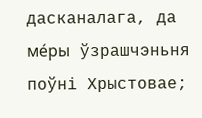дасканалага, да ме́ры ўзрашчэньня поўні Хрыстовае;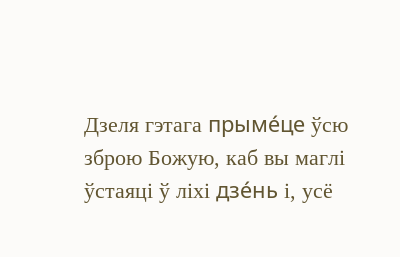Дзеля гэтага прыме́це ўсю зброю Божую, каб вы маглі ўстаяці ў ліхі дзе́нь і, усё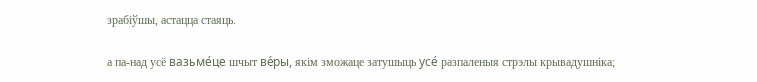зрабіўшы, астацца стаяць.

а па-над усё вазьме́це шчыт ве́ры, якім зможаце затушыць усе́ разпаленыя стрэлы крывадушніка;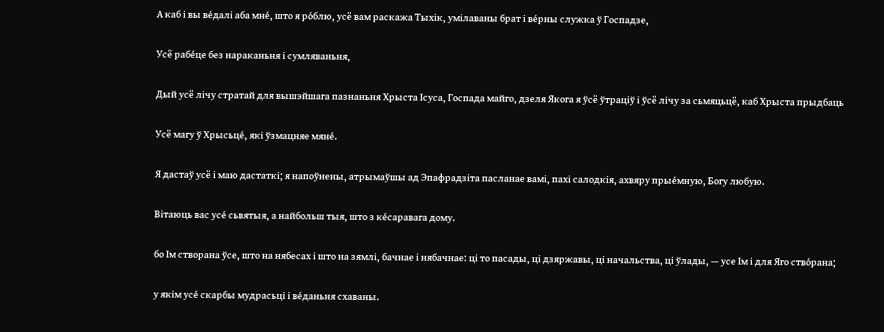А каб і вы ве́далі аба мне́, што я ро́блю, усё вам раскажа Тыхік, умілаваны брат і ве́рны служка ў Госпадзе,

Усё рабе́це без нараканьня і сумляваньня,

Дый усё лічу стратай для вышэйшага пазнаньня Хрыста Ісуса, Госпада майго, дзеля Якога я ўсё ўтраціў і ўсё лічу за сьмяцьцё, каб Хрыста прыдбаць

Усё магу ў Хрысьце́, які ўзмацняе мяне́.

Я дастаў усё і маю дастаткі; я напоўнены, атрымаўшы ад Эпафрадзіта пасланае вамі, пахі салодкія, ахвяру прые́мную, Богу любую.

Вітаюць вас усе́ сьвятыя, а найбольш тыя, што з ке́саравага дому.

бо Ім створана ўсе, што на нябесах і што на зямлі, бачнае і нябачнае: ці то пасады, ці дзяржавы, ці начальства, ці ўлады, — усе Ім і для Яго ство́рана;

у якім усе́ скарбы мудрасьці і ве́даньня схаваны.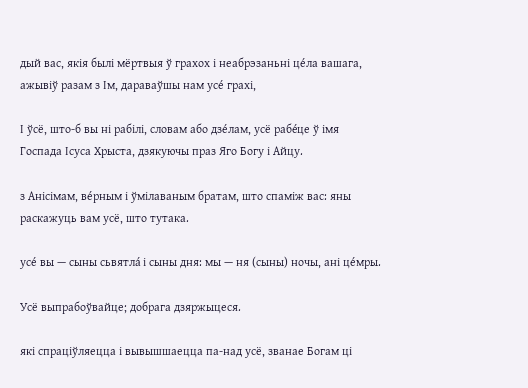дый вас, якія былі мёртвыя ў грахох і неабрэзаньні це́ла вашага, ажывіў разам з Ім, дараваўшы нам усе́ грахі,

І ўсё, што-б вы ні рабілі, словам або дзе́лам, усё рабе́це ў імя Госпада Ісуса Хрыста, дзякуючы праз Яго Богу і Айцу.

з Анісімам, ве́рным і ўмілаваным братам, што спаміж вас: яны раскажуць вам усё, што тутака.

усе́ вы — сыны сьвятла́ і сыны дня: мы — ня (сыны) ночы, ані це́мры.

Усё выпрабоўвайце; добрага дзяржыцеся.

які спраціўляецца і вывышшаецца па-над усё, званае Богам ці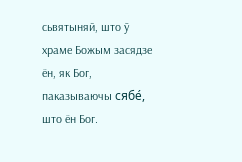сьвятыняй, што ў храме Божым засядзе ён, як Бог, паказываючы сябе́, што ён Бог.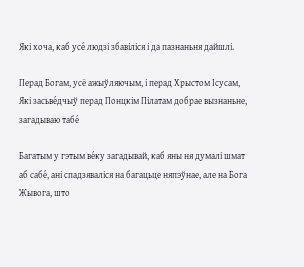Які хоча, каб усе́ людзі збавіліся і да пазнаньня дайшлі.

Перад Богам, усё ажыўляючым, і перад Хрыстом Ісусам, Які засьве́дчыў перад Понцкім Пілатам добрае вызнаньне, загадываю табе́

Багатым у гэтым ве́ку загадывай, каб яны ня думалі шмат аб сабе́, ані спадзяваліся на багацьце няпэўнае, але на Бога Жывога, што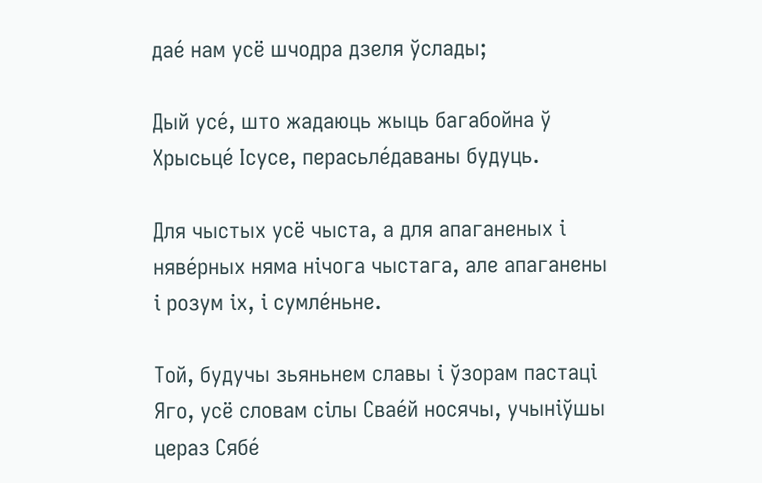дае́ нам усё шчодра дзеля ўслады;

Дый усе́, што жадаюць жыць багабойна ў Хрысьце́ Ісусе, перасьле́даваны будуць.

Для чыстых усё чыста, а для апаганеных і няве́рных няма нічога чыстага, але апаганены і розум іх, і сумле́ньне.

Той, будучы зьяньнем славы і ўзорам пастаці Яго, усё словам сілы Свае́й носячы, учыніўшы цераз Сябе́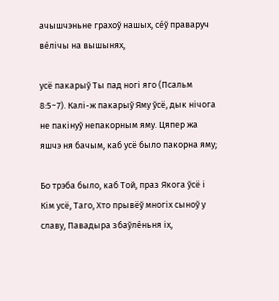ачышчэньне грахоў нашых, се́ў праваруч ве́лічы на вышынях,

усё пакарыў Ты пад ногі яго (Псальм 8:5−7). Калі-ж пакарыў Яму ўсё, дык нічога не пакінуў непакорным яму. Цяпер жа яшчэ ня бачым, каб усё было пакорна яму;

Бо трэба было, каб Той, праз Якога ўсё і Кім усё, Таго, Хто прывёў многіх сыноў у славу, Павадыра збаўле́ньня іх,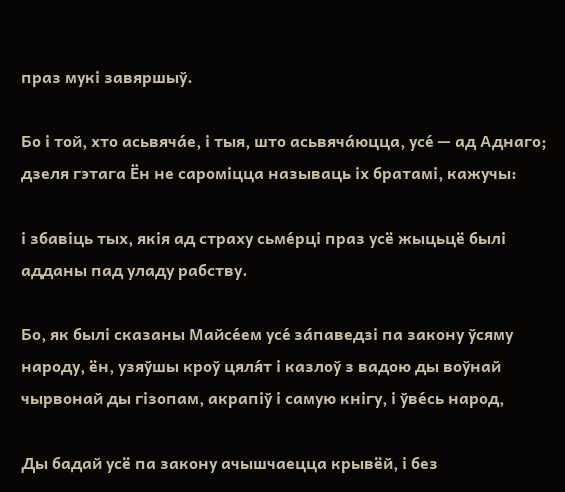праз мукі завяршыў.

Бо і той, хто асьвяча́е, і тыя, што асьвяча́юцца, усе́ — ад Аднаго; дзеля гэтага Ён не сароміцца называць іх братамі, кажучы:

і збавіць тых, якія ад страху сьме́рці праз усё жыцьцё былі адданы пад уладу рабству.

Бо, як былі сказаны Майсе́ем усе́ за́паведзі па закону ўсяму народу, ён, узяўшы кроў цяля́т і казлоў з вадою ды воўнай чырвонай ды гізопам, акрапіў і самую кнігу, і ўве́сь народ,

Ды бадай усё па закону ачышчаецца крывёй, і без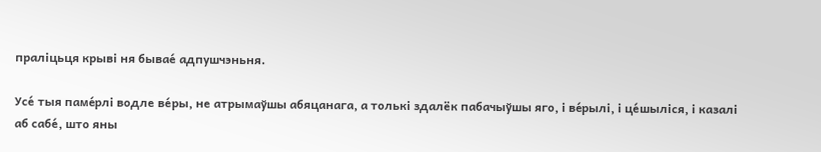праліцьця крыві ня бывае́ адпушчэньня.

Усе́ тыя паме́рлі водле ве́ры, не атрымаўшы абяцанага, а толькі здалёк пабачыўшы яго, і ве́рылі, і це́шыліся, і казалі аб сабе́, што яны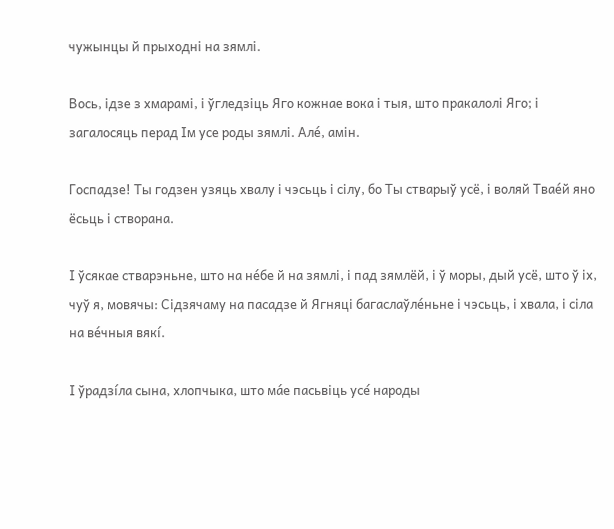чужынцы й прыходні на зямлі.

Вось, ідзе з хмарамі, і ўгледзіць Яго кожнае вока і тыя, што пракалолі Яго; і загалосяць перад Ім усе роды зямлі. Але́, амін.

Госпадзе! Ты годзен узяць хвалу і чэсьць і сілу, бо Ты стварыў усё, і воляй Твае́й яно ёсьць і створана.

І ўсякае стварэньне, што на не́бе й на зямлі, і пад зямлёй, і ў моры, дый усё, што ў іх, чуў я, мовячы: Сідзячаму на пасадзе й Ягняці багаслаўле́ньне і чэсьць, і хвала, і сіла на ве́чныя вякí.

І ўрадзíла сына, хлопчыка, што ма́е пасьвіць усе́ народы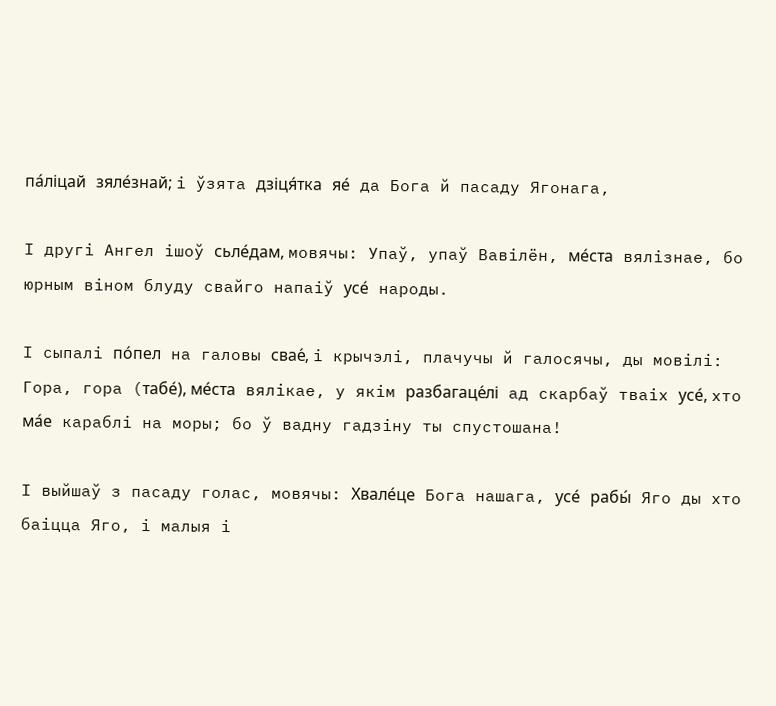па́ліцай зяле́знай; і ўзята дзіця́тка яе́ да Бога й пасаду Ягонага,

І другі Ангел ішоў сьле́дам, мовячы: Упаў, упаў Вавілён, ме́ста вялізнае, бо юрным віном блуду свайго напаіў усе́ народы.

І сыпалі по́пел на галовы свае́, і крычэлі, плачучы й галосячы, ды мовілі: Гора, гора (табе́), ме́ста вялікае, у якім разбагаце́лі ад скарбаў тваіх усе́, хто ма́е караблі на моры; бо ў вадну гадзіну ты спустошана!

І выйшаў з пасаду голас, мовячы: Хвале́це Бога нашага, усе́ рабы́ Яго ды хто баіцца Яго, і малыя і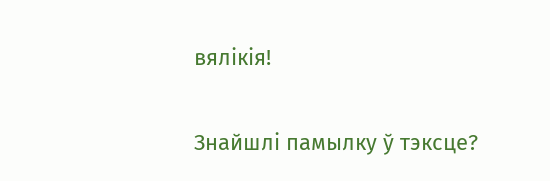вялікія!

Знайшлі памылку ў тэксце?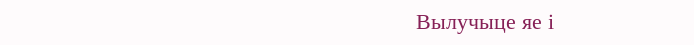Вылучыце яе і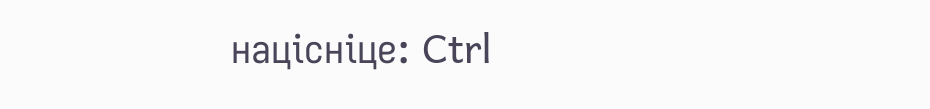націсніце: Ctrl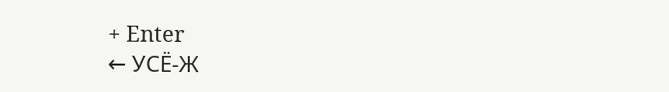+ Enter
← УСЁ-Ж